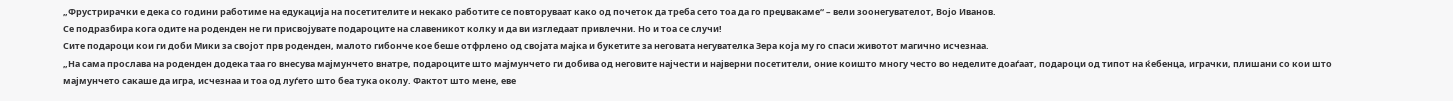„Фрустрирачки е дека со години работиме на едукација на посетителите и некако работите се повторуваат како од почеток да треба сето тоа да го преџвакаме“ – вели зоонегувателот, Војо Иванов.
Се подразбира кога одите на роденден не ги присвојувате подароците на славеникот колку и да ви изгледаат привлечни. Но и тоа се случи!
Сите подароци кои ги доби Мики за својот прв роденден, малото гибонче кое беше отфрлено од својата мајка и букетите за неговата негувателка Зера која му го спаси животот магично исчезнаа.
„На сама прослава на роденден додека таа го внесува мајмунчето внатре, подароците што мајмунчето ги добива од неговите најчести и најверни посетители, оние коишто многу често во неделите доаѓаат, подароци од типот на ќебенца, играчки, плишани со кои што мајмунчето сакаше да игра, исчезнаа и тоа од луѓето што беа тука околу. Фактот што мене, еве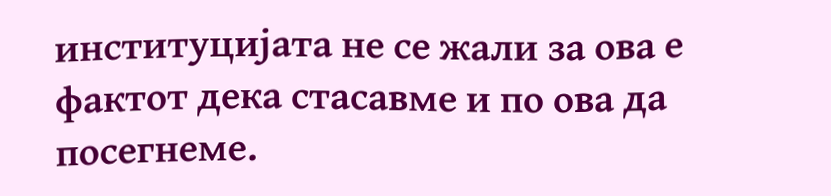институцијата не се жали за ова е фактот дека стасавме и по ова да посегнеме.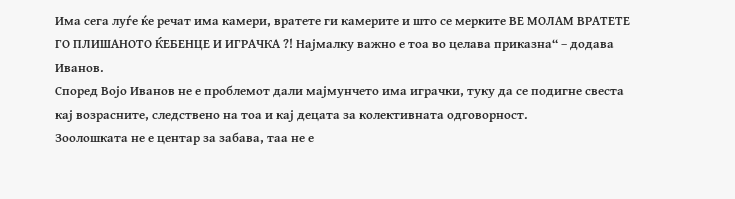Има сега луѓе ќе речат има камери, вратете ги камерите и што се мерките ВЕ МОЛАМ ВРАТЕТЕ ГО ПЛИШАНОТО ЌЕБЕНЦЕ И ИГРАЧКА ?! Најмалку важно е тоа во целава приказна“ – додава Иванов.
Според Војо Иванов не е проблемот дали мајмунчето има играчки, туку да се подигне свеста кај возрасните, следствено на тоа и кај децата за колективната одговорност.
Зоолошката не е центар за забава, таа не е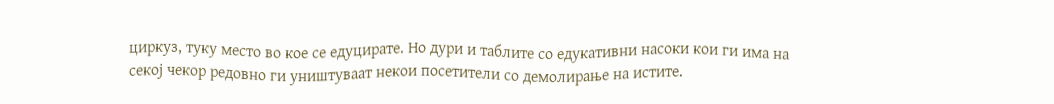циркуз, туку место во кое се едуцирате. Но дури и таблите со едукативни насоки кои ги има на секој чекор редовно ги уништуваат некои посетители со демолирање на истите.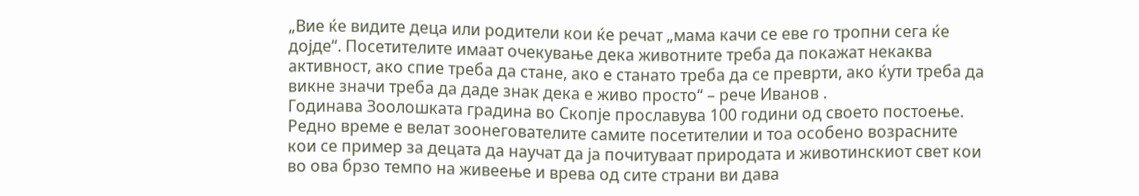„Вие ќе видите деца или родители кои ќе речат „мама качи се еве го тропни сега ќе дојде“. Посетителите имаат очекување дека животните треба да покажат некаква активност, ако спие треба да стане, ако е станато треба да се преврти, ако ќути треба да викне значи треба да даде знак дека е живо просто“ – рече Иванов .
Годинава Зоолошката градина во Скопје прославува 100 години од своето постоење.
Редно време е велат зоонегователите самите посетителии и тоа особено возрасните кои се пример за децата да научат да ја почитуваат природата и животинскиот свет кои во ова брзо темпо на живеење и врева од сите страни ви дава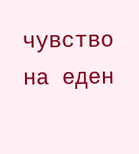чувство на еден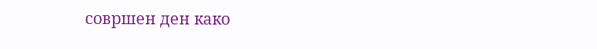совршен ден како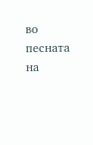во песната на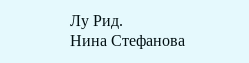Лу Рид.
Нина Стефанова